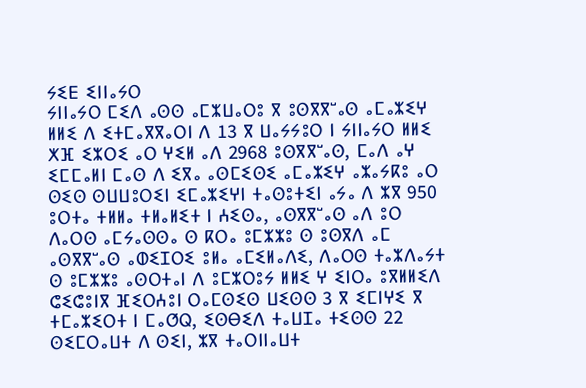ⵢⵉⴹ ⵉⵏⵏⴰⵢⵔ
ⵢⵏⵏⴰⵢⵔ ⵎⵉⴷ ⴰⵙⵙ ⴰⵎⵣⵡⴰⵔⵓ ⴳ ⵓⵙⴳⴳⵯⴰⵙ ⴰⵎⴰⵣⵉⵖ ⵍⵍⵉ ⴷ ⵉⵜⵎⴰⴳⴳⴰⵔⵏ ⴷ 13 ⴳ ⵡⴰⵢⵢⵓⵔ ⵏ ⵢⵏⵏⴰⵢⵔ ⵍⵍⵉ ⵅⴼ ⵉⵣⵔⵉ ⴰⵔ ⵖⵉⵍ ⴰⴷ 2968 ⵓⵙⴳⴳⵯⴰⵙ, ⵎⴰⴷ ⴰⵖ ⵉⵎⵎⴰⵍⵏ ⵎⴰⵙ ⴷ ⵉⴳⴰ ⴰⵙⵎⵉⵙⵉ ⴰⵎⴰⵣⵉⵖ ⴰⵣⴰⵢⴽⵓ ⴰⵔ ⵙⵉⵙ ⵙⵡⵡⵓⵔⵉⵏ ⵉⵎⴰⵣⵉⵖⵏ ⵜⴰⵙⵓⵜⵉⵏ ⴰⵢⴰ ⴷ ⵣⴳ 950 ⵓⵔⵜⴰ ⵜⵍⵍⴰ ⵜⵍⴰⵍⵉⵜ ⵏ ⵄⵉⵙⴰ, ⴰⵙⴳⴳⵯⴰⵙ ⴰⴷ ⵓⵔ ⴷⴰⵔⵙ ⴰⵎⵢⴰⵙⵙⴰ ⵙ ⴽⵔⴰ ⵓⵎⵣⵣⵓ ⵙ ⵓⵙⴳⴷ ⴰⵎ ⴰⵙⴳⴳⵯⴰⵙ ⴰⵀⵉⵊⵔⵉ ⵓⵍⴰ ⴰⵎⵉⵍⴰⴷⵉ, ⴷⴰⵔⵙ ⵜⴰⵣⴷⴰⵢⵜ ⵙ ⵓⵎⵣⵣⵓ ⴰⵙⵔⵜⴰⵏ ⴷ ⵓⵎⵣⵔⵓⵢ ⵍⵍⵉ ⵖ ⵉⵏⵔⴰ ⵓⴳⵍⵍⵉⴷ ⵛⵉⵛⵓⵏⴳ ⴼⵉⵔⵄⵓⵏ ⵔⴰⵎⵙⵉⵙ ⵡⵉⵙⵙ 3 ⴳ ⵉⵎⵏⵖⵉ ⴳ ⵜⵎⴰⵣⵉⵔⵜ ⵏ ⵎⴰⵚⵕ, ⵉⵙⴱⵉⴷ ⵜⴰⵡⵊⴰ ⵜⵉⵙⵙ 22 ⵙⵉⵎⵔⴰⵡⵜ ⴷ ⵙⵉⵏ, ⵣⴳ ⵜⴰⵔⵏⵏⴰⵡⵜ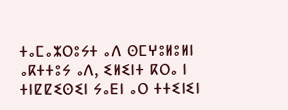ⵜⴰⵎⴰⵣⵔⵓⵢⵜ ⴰⴷ ⵙⵎⵖⵓⵍⵓⵍⵏ ⴰⴽⵜⵜⵓⵢ ⴰⴷ, ⵉⵍⵉⵏⵜ ⴽⵔⴰ ⵏ ⵜⵏⵇⵇⵉⵙⵉⵏ ⵢⴰⴹⵏ ⴰⵔ ⵜⵜⵉⵏⵉⵏ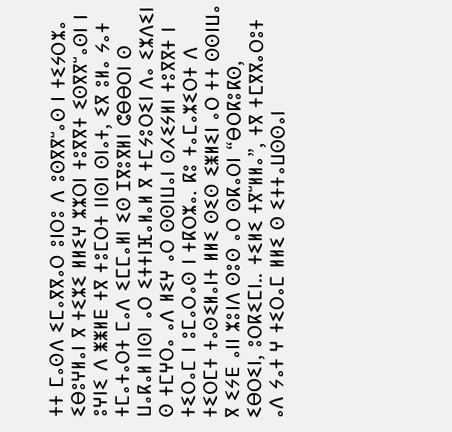ⵜⵜ ⵎⴰⵙⴷ ⵉⵎⴰⴳⴳⴰⵔ ⵓⵏⵔⵓ ⴷ ⵓⵙⴳⴳⵯⴰⵙ ⵏ ⵜⵉⵢⵔⵣⴰ ⵉⴱⵓⵖⵍⴰⵏ ⴳ ⵜⵉⵣⵉ ⵍⵍⵉⵖ ⵣⵣⵔⵏ ⵜⵓⴳⴳⵜ ⵉⵙⴳⴳⵯⴰⵙⵏ ⵏ ⵓⵖⵏⵉ ⴷ ⵥⵥⵍⴹ ⵜⴳ ⵜⵓⵎⵔⵜ ⵏⵏⵙⵏ ⵙⵏⴰⵜ, ⵉⴳ ⵓⵍⴰ ⵢⴰⵜ ⵜⵎⴰⵜⴰⵔⵜ ⵎⴰⴷ ⵉⵎⵎⴰⵍⵏ ⵉⵙ ⵊⴳⵓⴳⵍⵏ ⵛⴱⴱⵔⵏ ⵙ ⵡⴰⴽⴰⵍ ⵏⵏⵙⵏ ⴰⵔ ⵉⵜⵜⵏⴼⴰⵍⴰⵍ ⴳ ⵜⵎⵢⵓⵔⵉⵏ ⴷⴰ ⵉⵣⴷⵉⵏ ⵙ ⵜⵎⵖⵔⴰ ⴰⴷ ⵍⵉⵖ ⴰⵔ ⵙⵙⵏⵡⴰⵏ ⵙⵃⵉⵢⵍⵏ ⵜⵓⴳⴳⵜ ⵏ ⵜⵉⵔⴰⵎ ⵏ ⵓⵎⴰⵔⴰⵙ ⵏ ⵜⴽⵔⵣⴰ. ⴽⵓ ⵜⴰⵎⴰⵣⵉⵔⵜ ⴷ ⵜⵉⵔⵎⵜ ⵜⴰⵙⵉⵍⴰⵏⵜ ⵍⵍⵉ ⵙⵉⵙ ⵉⵥⵍⵉⵏ ⴰⵔ ⵜⵜ ⵙⵙⵏⵡⴰ ⴳ ⵉⵢⴹ ⴰⵏⵏ ⵣⵓⵏⴷ ⵙⵓⵙ ⴰⵔ ⵙⴽⴰⵔⵏ “ⴱⵔⴽⵓⴽⵙ, ⵉⴱⵔⵉⵏ, ⵓⵔⴽⵉⵎⵏ.. ⵜⵉⵍⵉ ⵜⴳⵯⵍⵍⴰ”, ⵜⴳ ⵜⵎⴳⴳⴰⵔⵓⵜ ⴰⴷ ⵢⴰⵜ ⵖ ⵜⵉⵔⴰⵎ ⵍⵍⵉ ⵙ ⵉⵜⵜⴰⵡⵙⵙⴰⵏ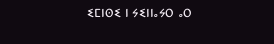ⵉⵎⵏⵙⵉ ⵏ ⵢⵉⵏⵏⴰⵢⵔ ⴰⵔ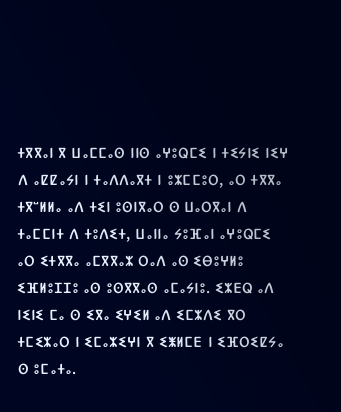ⵜⴳⴳⴰⵏ ⴳ ⵡⴰⵎⵎⴰⵙ ⵏⵏⵙ ⴰⵖⵓⵕⵎⵉ ⵏ ⵜⵉⵢⵏⵉ ⵏⵉⵖ ⴷ ⴰⵇⵇⴰⵢⵏ ⵏ ⵜⴰⴷⴷⴰⴳⵜ ⵏ ⵓⵣⵎⵎⵓⵔ, ⴰⵔ ⵜⴳⴳⴰ ⵜⴳⵯⵍⵍⴰ ⴰⴷ ⵜⵉⵏ ⵓⵙⵏⴳⴰⵔ ⵙ ⵡⴰⵔⴳⴰⵏ ⴷ ⵜⴰⵎⵎⵏⵜ ⴷ ⵜⵓⴷⵉⵜ, ⵡⴰⵏⵏⴰ ⵢⵓⴼⴰⵏ ⴰⵖⵓⵕⵎⵉ ⴰⵔ ⵉⵜⴳⴳⴰ ⴰⵎⴳⴳⴰⵣ ⵔⴰⴷ ⴰⵙ ⵉⴱⵓⵖⵍⵓ ⵉⴼⵍⵓⵊⵊⵓ ⴰⵙ ⵓⵙⴳⴳⴰⵙ ⴰⵎⴰⵢⵏⵓ. ⵉⵣⴹⵕ ⴰⴷ ⵏⵉⵏⵉ ⵎⴰ ⵙ ⵉⴳⴰ ⵉⵖⵉⵍ ⴰⴷ ⵉⵎⵣⴷⵉ ⴳⵔ ⵜⵎⵉⵣⴰⵔ ⵏ ⵉⵎⴰⵣⵉⵖⵏ ⴳ ⵉⵥⵍⵎⴹ ⵏ ⵉⴼⵔⵉⵇⵢⴰ ⵙ ⵓⵎⴰⵜⴰ.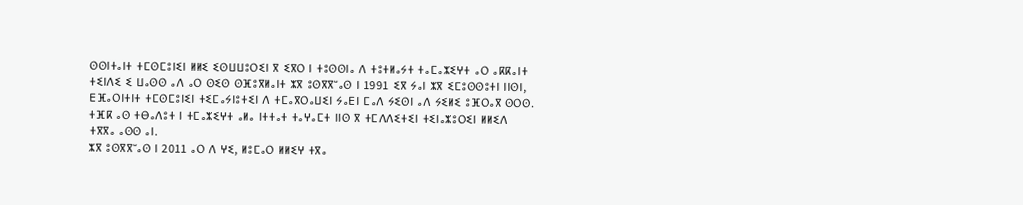ⵙⵙⵏⵜⴰⵏⵜ ⵜⵎⵙⵎⵓⵏⵉⵏ ⵍⵍⵉ ⵉⵙⵡⵡⵓⵔⵉⵏ ⴳ ⵉⴳⵔ ⵏ ⵜⵓⵙⵙⵏⴰ ⴷ ⵜⵓⵜⵍⴰⵢⵜ ⵜⴰⵎⴰⵣⵉⵖⵜ ⴰⵔ ⴰⴽⴽⴰⵏⵜ ⵜⵉⵏⴷⵉ ⵉ ⵡⴰⵙⵙ ⴰⴷ ⴰⵔ ⵙⵉⵙ ⵙⴼⵓⴳⵍⴰⵏⵜ ⵣⴳ ⵓⵙⴳⴳⵯⴰⵙ ⵏ 1991 ⵉⴳ ⵢⴰⵏ ⵣⴳ ⵉⵎⵓⵙⵙⵓⵜⵏ ⵏⵏⵙⵏ, ⴹⴼⴰⵔⵏⵜⵏⵜ ⵜⵎⵙⵎⵓⵏⵉⵏ ⵜⵉⵎⴰⵢⵏⵓⵜⵉⵏ ⴷ ⵜⵎⴰⴳⵔⴰⵡⵉⵏ ⵢⴰⴹⵏ ⵎⴰⴷ ⵢⵉⵙⵏ ⴰⴷ ⵢⵉⵍⵉ ⵓⴼⵔⴰⴳ ⵙⵔⵙ. ⵜⴼⴽ ⴰⵙ ⵜⴱⴰⴷⵓⵜ ⵏ ⵜⵎⴰⵣⵉⵖⵜ ⴰⵍⴰ ⵏⵜⵜⴰⵜ ⵜⴰⵖⴰⵎⵜ ⵏⵏⵙ ⴳ ⵜⵎⴷⴷⵉⵜⵉⵏ ⵜⵉⵏⴰⵣⵓⵔⵉⵏ ⵍⵍⵉⴷ ⵜⴳⴳⴰ ⴰⵙⵙ ⴰⵏ.
ⵣⴳ ⵓⵙⴳⴳⵯⴰⵙ ⵏ 2011 ⴰⵔ ⴷ ⵖⵉ, ⵍⵓⵎⴰⵔ ⵍⵍⵉⵖ ⵜⴳⴰ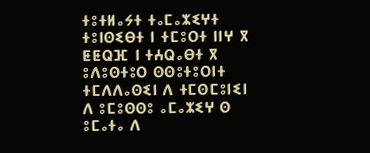ⵜⵓⵜⵍⴰⵢⵜ ⵜⴰⵎⴰⵣⵉⵖⵜ ⵜⵓⵏⵙⵉⴱⵜ ⵏ ⵜⵎⵓⵔⵜ ⵏⵏⵖ ⴳ ⵟⵟⵕⴼ ⵏ ⵜⵄⵕⴰⴱⵜ ⴳ ⵓⴷⵓⵙⵜⵓⵔ ⵙⵙⵓⵜⵓⵔⵏⵜ ⵜⵎⴷⴷⴰⵙⵉⵏ ⴷ ⵜⵎⵙⵎⵓⵏⵉⵏ ⴷ ⵓⵎⵓⵙⵙⵓ ⴰⵎⴰⵣⵉⵖ ⵙ ⵓⵎⴰⵜⴰ ⴷ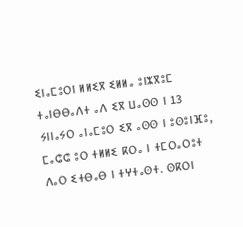ⵉⵏⴰⵎⵓⵔⵏ ⵍⵍⵉⴳ ⵉⵍⵍⴰ ⵓⵏⵣⴳⵓⵎ ⵜⴰⵏⴱⴱⴰⴷⵜ ⴰⴷ ⵉⴳ ⵡⴰⵙⵙ ⵏ 13 ⵢⵏⵏⴰⵢⵔ ⴰⵏⴰⵎⵓⵔ ⵉⴳ ⴰⵙⵙ ⵏ ⵓⵙⵓⵏⴼⵓ, ⵎⴰⵛⵛ ⵓⵔ ⵜⵍⵍⵉ ⴽⵔⴰ ⵏ ⵜⵎⵔⴰⵔⵓⵜ ⴷⴰⵔ ⵉⵜⴱⴰⴱ ⵏ ⵜⵖⵜⴰⵙⵜ. ⵙⴽⵔⵏ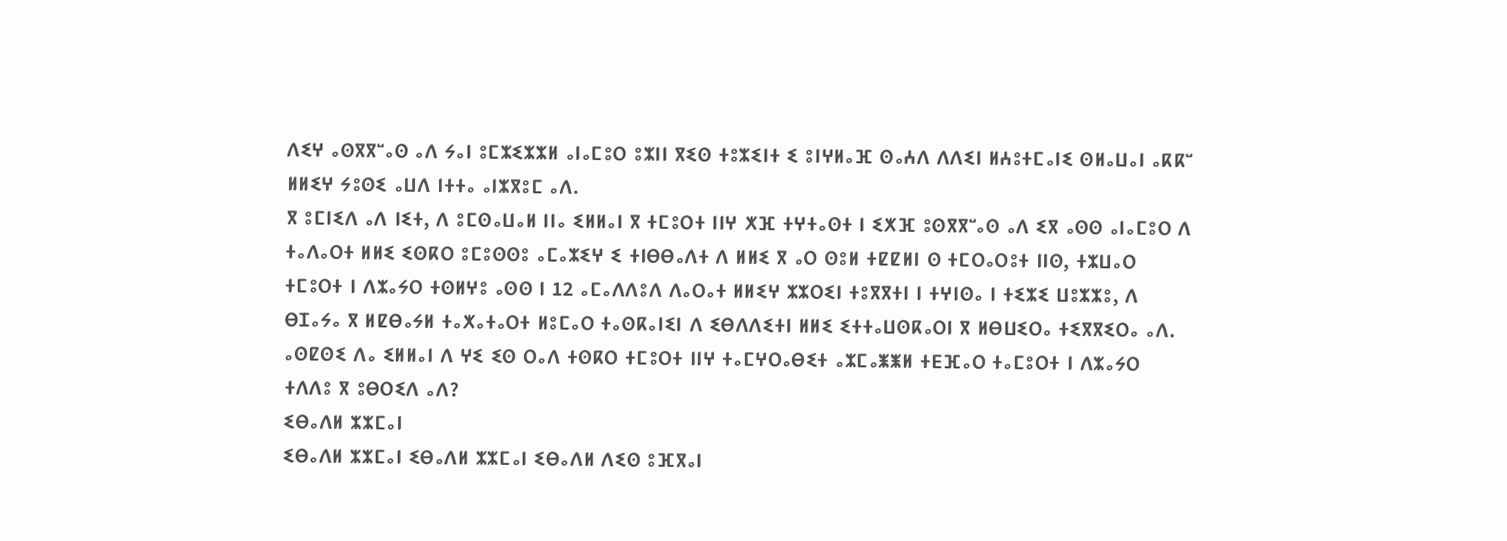ⴷⵉⵖ ⴰⵙⴳⴳⵯⴰⵙ ⴰⴷ ⵢⴰⵏ ⵓⵎⵣⵉⵣⵣⵍ ⴰⵏⴰⵎⵓⵔ ⵓⵣⵏⵏ ⴳⵉⵙ ⵜⵓⵣⵉⵏⵜ ⵉ ⵓⵏⵖⵍⴰⴼ ⵙⴰⵄⴷ ⴷⴷⵉⵏ ⵍⵄⵓⵜⵎⴰⵏⵉ ⵙⵍⴰⵡⴰⵏ ⴰⴽⴽⵯ ⵍⵍⵉⵖ ⵢⵓⵙⵉ ⴰⵡⴷ ⵏⵜⵜⴰ ⴰⵏⵣⴳⵓⵎ ⴰⴷ.
ⴳ ⵓⵎⵏⵉⴷ ⴰⴷ ⵏⵉⵜ, ⴷ ⵓⵎⵙⴰⵡⴰⵍ ⵏⵏⴰ ⵉⵍⵍⴰⵏ ⴳ ⵜⵎⵓⵔⵜ ⵏⵏⵖ ⵅⴼ ⵜⵖⵜⴰⵙⵜ ⵏ ⵉⵅⴼ ⵓⵙⴳⴳⵯⴰⵙ ⴰⴷ ⵉⴳ ⴰⵙⵙ ⴰⵏⴰⵎⵓⵔ ⴷ ⵜⴰⴷⴰⵔⵜ ⵍⵍⵉ ⵉⵙⴽⵔ ⵓⵎⵓⵙⵙⵓ ⴰⵎⴰⵣⵉⵖ ⵉ ⵜⵏⴱⴱⴰⴷⵜ ⴷ ⵍⵍⵉ ⴳ ⴰⵔ ⵙⵓⵍ ⵜⵇⵇⵍⵏ ⵙ ⵜⵎⵔⴰⵔⵓⵜ ⵏⵏⵙ, ⵜⵣⵡⴰⵔ ⵜⵎⵓⵔⵜ ⵏ ⴷⵣⴰⵢⵔ ⵜⵙⵍⵖⵓ ⴰⵙⵙ ⵏ 12 ⴰⵎⴰⴷⴷⵓⴷ ⴷⴰⵔⴰⵜ ⵍⵍⵉⵖ ⵣⵣⵔⵉⵏ ⵜⵓⴳⴳⵜⵏ ⵏ ⵜⵖⵏⵙⴰ ⵏ ⵜⵉⵣⵉ ⵡⵓⵣⵣⵓ, ⴷ ⴱⵊⴰⵢⴰ ⴳ ⵍⵇⴱⴰⵢⵍ ⵜⴰⵅⴰⵜⴰⵔⵜ ⵍⵓⵎⴰⵔ ⵜⴰⵙⴽⴰⵏⵉⵏ ⴷ ⵉⴱⴷⴷⵉⵜⵏ ⵍⵍⵉ ⵉⵜⵜⴰⵡⵙⴽⴰⵔⵏ ⴳ ⵍⴱⵡⵉⵔⴰ ⵜⵉⴳⴳⵉⵔⴰ ⴰⴷ. ⴰⵙⵇⵙⵉ ⴷⴰ ⵉⵍⵍⴰⵏ ⴷ ⵖⵉ ⵉⵙ ⵔⴰⴷ ⵜⵙⴽⵔ ⵜⵎⵓⵔⵜ ⵏⵏⵖ ⵜⴰⵎⵖⵔⴰⴱⵉⵜ ⴰⵣⵎⴰⵥⵥⵍ ⵜⴹⴼⴰⵔ ⵜⴰⵎⵓⵔⵜ ⵏ ⴷⵣⴰⵢⵔ ⵜⴷⴷⵓ ⴳ ⵓⴱⵔⵉⴷ ⴰⴷ?
ⵉⴱⴰⴷⵍ ⵣⵣⵎⴰⵏ
ⵉⴱⴰⴷⵍ ⵣⵣⵎⴰⵏ ⵉⴱⴰⴷⵍ ⵣⵣⵎⴰⵏ ⵉⴱⴰⴷⵍ ⴷⵉⵙ ⵓⴼⴳⴰⵏ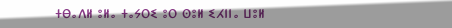ⵜⴱⴰⴷⵍ ⵓⵍⴰ ⵜⴰⵢⵔⵉ ⵓⵔ ⵙⵓⵍ ⵉⵃⵏⵏⴰ ⵡⵓⵍ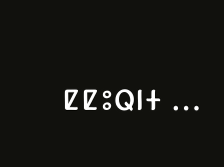ⵇⵇⵓⵕⵏⵜ …